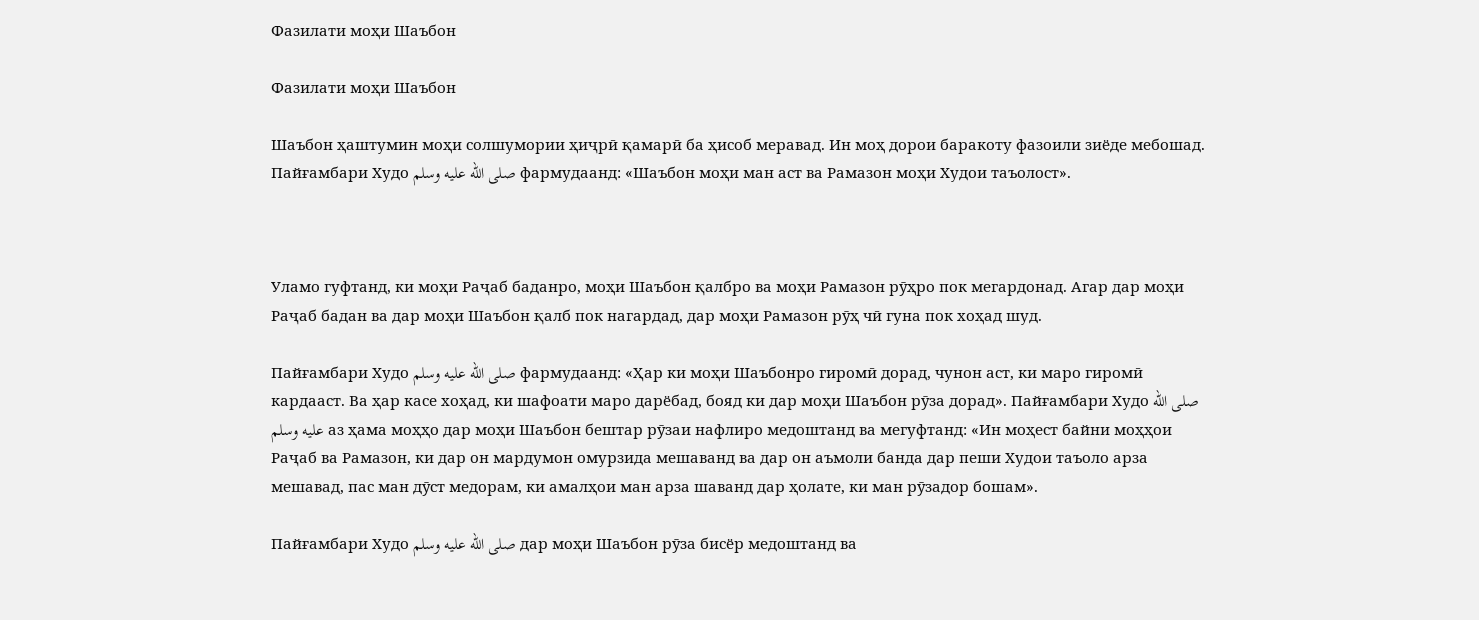Фазилати моҳи Шаъбон

Фазилати моҳи Шаъбон

Шаъбон ҳаштумин моҳи солшумории ҳиҷрӣ қамарӣ ба ҳисоб меравад. Ин моҳ дорои баракоту фазоили зиёде мебошад. Пайғамбари Худо صلى الله عليه وسلم фармудаанд: «Шаъбон моҳи ман аст ва Рамазон моҳи Худои таъолост».



Уламо гуфтанд, ки моҳи Раҷаб баданро, моҳи Шаъбон қалбро ва моҳи Рамазон рӯҳро пок мегардонад. Агар дар моҳи Раҷаб бадан ва дар моҳи Шаъбон қалб пок нагардад, дар моҳи Рамазон рӯҳ чӣ гуна пок хоҳад шуд.

Пайғамбари Худо صلى الله عليه وسلم фармудаанд: «Ҳар ки моҳи Шаъбонро гиромӣ дорад, чунон аст, ки маро гиромӣ кардааст. Ва ҳар касе хоҳад, ки шафоати маро дарёбад, бояд ки дар моҳи Шаъбон рӯза дорад». Пайғамбари Худо صلى الله عليه وسلم аз ҳама моҳҳо дар моҳи Шаъбон бештар рӯзаи нафлиро медоштанд ва мегуфтанд: «Ин моҳест байни моҳҳои Раҷаб ва Рамазон, ки дар он мардумон омурзида мешаванд ва дар он аъмоли банда дар пеши Худои таъоло арза мешавад, пас ман дӯст медорам, ки амалҳои ман арза шаванд дар ҳолате, ки ман рӯзадор бошам».

Пайғамбари Худо صلى الله عليه وسلم дар моҳи Шаъбон рӯза бисёр медоштанд ва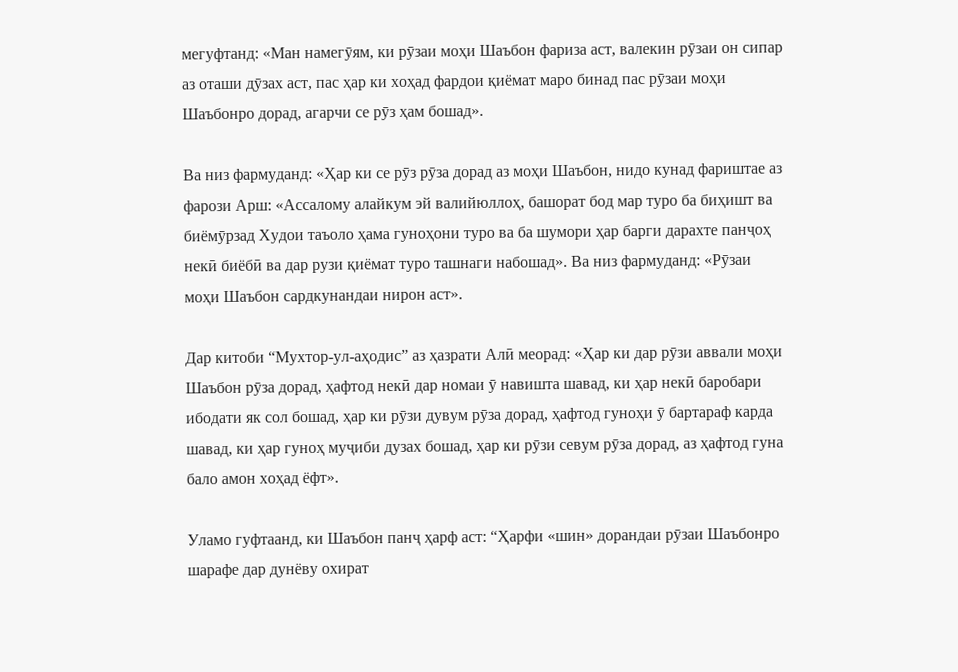мегуфтанд: «Ман намегӯям, ки рӯзаи моҳи Шаъбон фариза аст, валекин рӯзаи он сипар аз оташи дӯзах аст, пас ҳар ки хоҳад фардои қиёмат маро бинад пас рӯзаи моҳи Шаъбонро дорад, агарчи се рӯз ҳам бошад».

Ва низ фармуданд: «Ҳар ки се рӯз рӯза дорад аз моҳи Шаъбон, нидо кунад фариштае аз фарози Арш: «Ассалому алайкум эй валийюллоҳ, башорат бод мар туро ба биҳишт ва биёмӯрзад Худои таъоло ҳама гуноҳони туро ва ба шумори ҳар барги дарахте панҷоҳ некӣ биёбӣ ва дар рузи қиёмат туро ташнаги набошад». Ва низ фармуданд: «Рӯзаи моҳи Шаъбон сардкунандаи нирон аст».

Дар китоби “Мухтор-ул-аҳодис” аз ҳазрати Алӣ меорад: «Ҳар ки дар рӯзи аввали моҳи Шаъбон рӯза дорад, ҳафтод некӣ дар номаи ӯ навишта шавад, ки ҳар некӣ баробари ибодати як сол бошад, ҳар ки рӯзи дувум рӯза дорад, ҳафтод гуноҳи ӯ бартараф карда шавад, ки ҳар гуноҳ муҷиби дузах бошад, ҳар ки рӯзи севум рӯза дорад, аз ҳафтод гуна бало амон хоҳад ёфт».

Уламо гуфтаанд, ки Шаъбон панҷ ҳарф аст: “Ҳарфи «шин» дорандаи рӯзаи Шаъбонро шарафе дар дунёву охират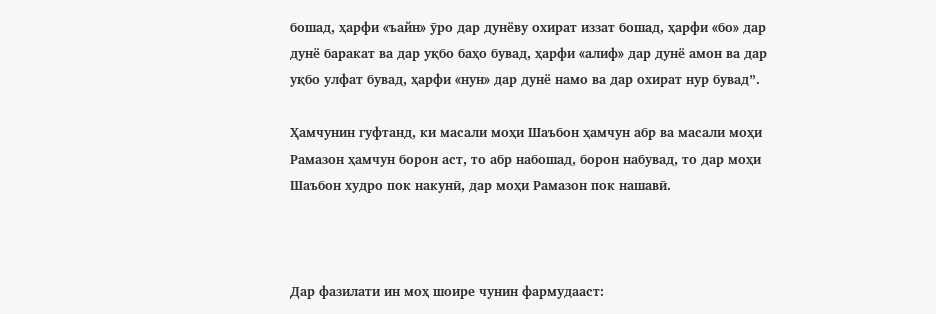бошад, ҳарфи «ъайн» ӯро дар дунёву охират иззат бошад, ҳарфи «бо» дар дунё баракат ва дар уқбо баҳо бувад, ҳарфи «алиф» дар дунё амон ва дар уқбо улфат бувад, ҳарфи «нун» дар дунё намо ва дар охират нур бувад”.

Ҳамчунин гуфтанд, ки масали моҳи Шаъбон ҳамчун абр ва масали моҳи Рамазон ҳамчун борон аст, то абр набошад, борон набувад, то дар моҳи Шаъбон худро пок накунӣ, дар моҳи Рамазон пок нашавӣ.



Дар фазилати ин моҳ шоире чунин фармудааст: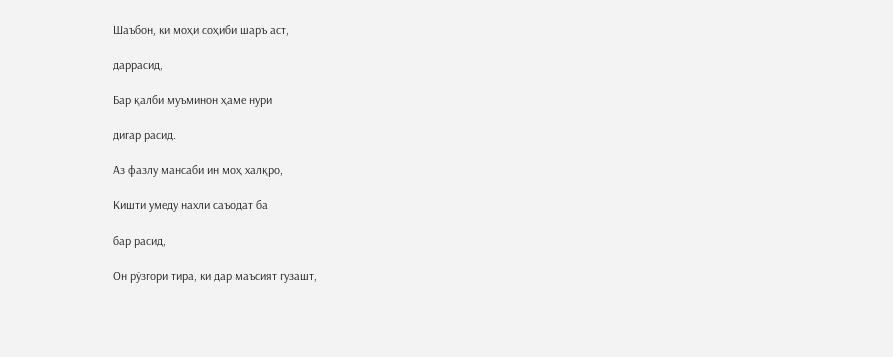Шаъбон, ки моҳи соҳиби шаръ аст,

даррасид,

Бар қалби муъминон ҳаме нури

дигар расид.

Аз фазлу мансаби ин моҳ халқро,

Кишти умеду нахли саъодат ба

бар расид,

Он рӯзгори тира, ки дар маъсият гузашт,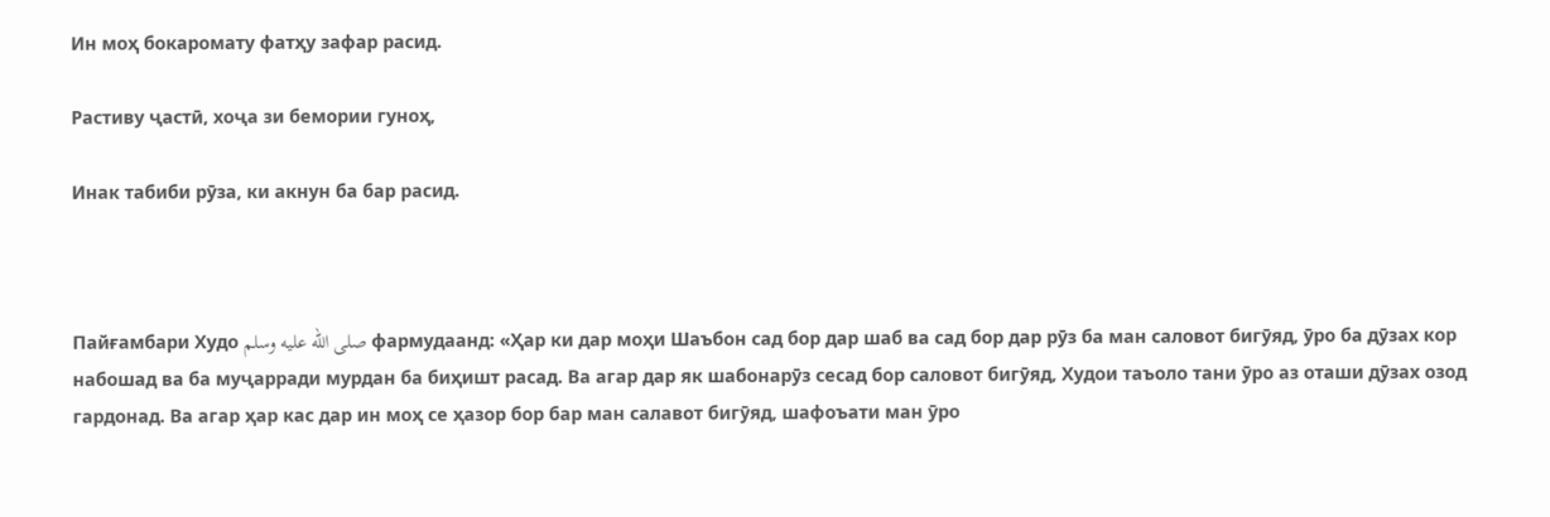Ин моҳ бокаромату фатҳу зафар расид.

Растиву ҷастӣ, хоҷа зи бемории гуноҳ,

Инак табиби рӯза, ки акнун ба бар расид.



Пайғамбари Худо صلى الله عليه وسلم фармудаанд: «Ҳар ки дар моҳи Шаъбон сад бор дар шаб ва сад бор дар рӯз ба ман саловот бигӯяд, ӯро ба дӯзах кор набошад ва ба муҷарради мурдан ба биҳишт расад. Ва агар дар як шабонарӯз сесад бор саловот бигӯяд, Худои таъоло тани ӯро аз оташи дӯзах озод гардонад. Ва агар ҳар кас дар ин моҳ се ҳазор бор бар ман салавот бигӯяд, шафоъати ман ӯро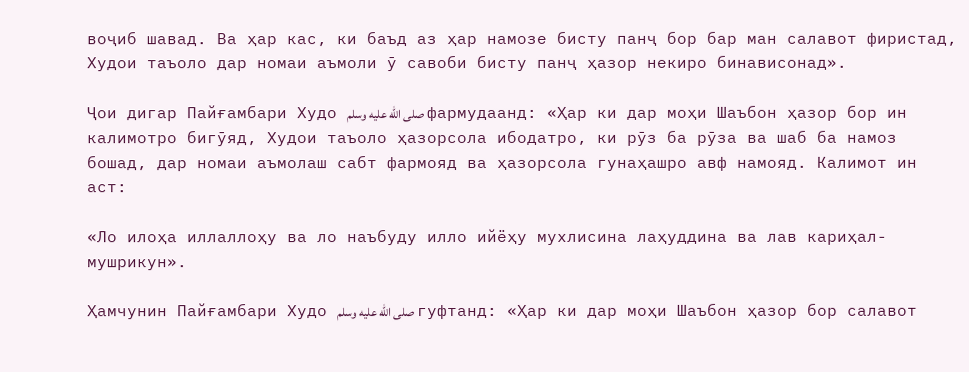воҷиб шавад. Ва ҳар кас, ки баъд аз ҳар намозе бисту панҷ бор бар ман салавот фиристад, Худои таъоло дар номаи аъмоли ӯ савоби бисту панҷ ҳазор некиро бинависонад».

Ҷои дигар Пайғамбари Худо صلى الله عليه وسلم фармудаанд: «Ҳар ки дар моҳи Шаъбон ҳазор бор ин калимотро бигӯяд, Худои таъоло ҳазорсола ибодатро, ки рӯз ба рӯза ва шаб ба намоз бошад, дар номаи аъмолаш сабт фармояд ва ҳазорсола гунаҳашро авф намояд. Калимот ин аст:

«Ло илоҳа иллаллоҳу ва ло наъбуду илло ийёҳу мухлисина лаҳуддина ва лав кариҳал-мушрикун».

Ҳамчунин Пайғамбари Худо صلى الله عليه وسلم гуфтанд: «Ҳар ки дар моҳи Шаъбон ҳазор бор салавот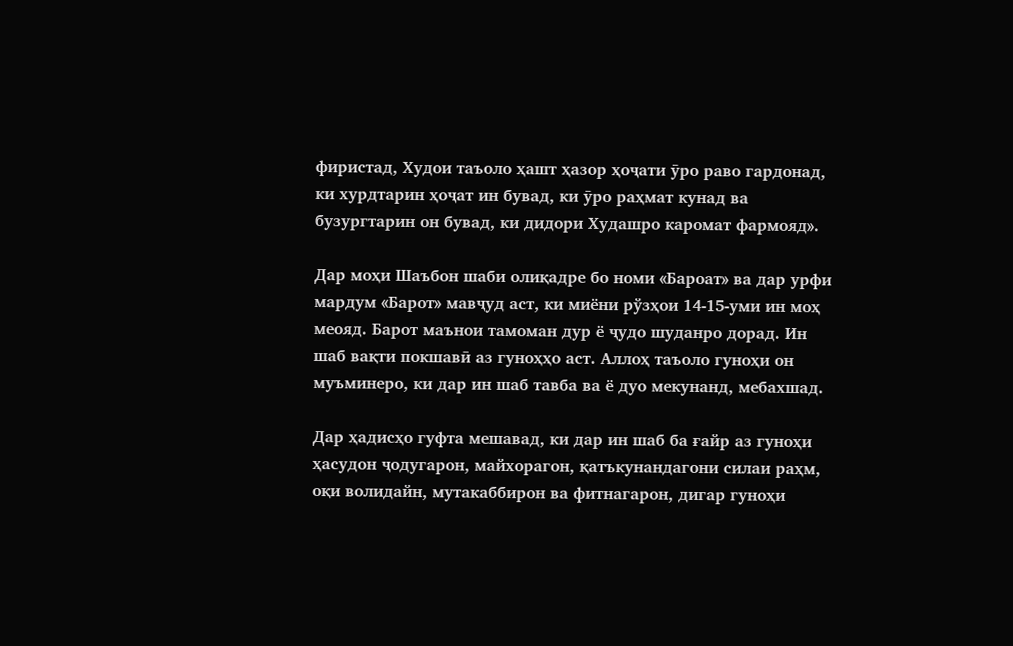фиристад, Худои таъоло ҳашт ҳазор ҳоҷати ӯро раво гардонад, ки хурдтарин ҳоҷат ин бувад, ки ӯро раҳмат кунад ва бузургтарин он бувад, ки дидори Худашро каромат фармояд».

Дар моҳи Шаъбон шаби олиқадре бо номи «Бароат» ва дар урфи мардум «Барот» мавҷуд аст, ки миёни рўзҳои 14-15-уми ин моҳ меояд. Барот маънои тамоман дур ё ҷудо шуданро дорад. Ин шаб вақти покшавӣ аз гуноҳҳо аст. Аллоҳ таъоло гуноҳи он муъминеро, ки дар ин шаб тавба ва ё дуо мекунанд, мебахшад.

Дар ҳадисҳо гуфта мешавад, ки дар ин шаб ба ғайр аз гуноҳи ҳасудон ҷодугарон, майхорагон, қатъкунандагони силаи раҳм, оқи волидайн, мутакаббирон ва фитнагарон, дигар гуноҳи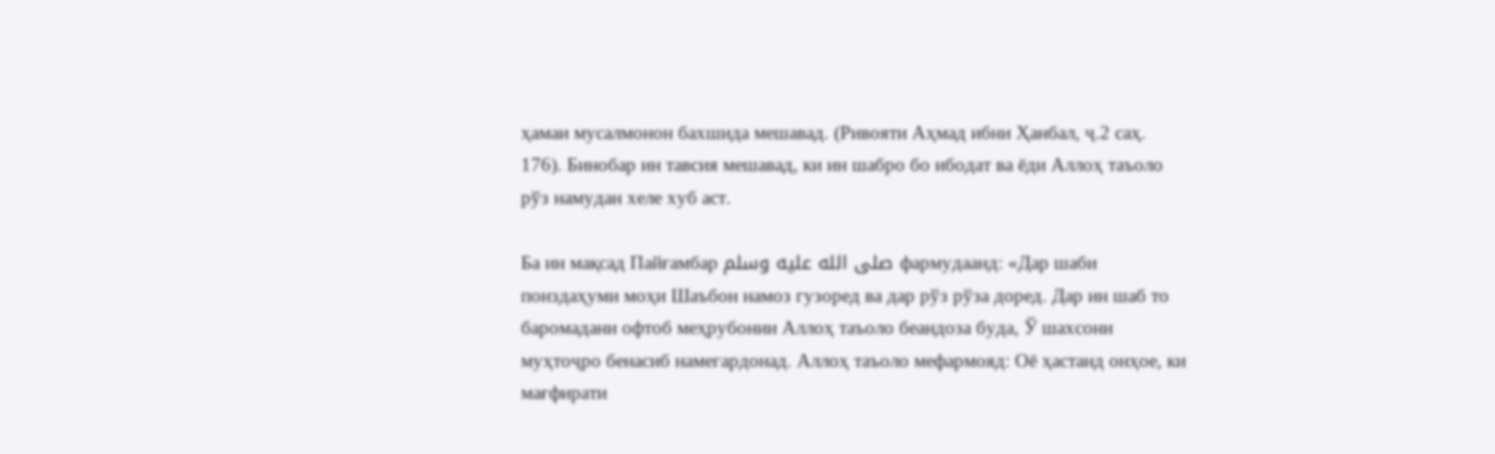ҳамаи мусалмонон бахшида мешавад. (Ривояти Аҳмад ибни Ҳанбал, ҷ.2 саҳ. 176). Бинобар ин тавсия мешавад, ки ин шабро бо ибодат ва ёди Аллоҳ таъоло рўз намудан хеле хуб аст.

Ба ин мақсад Пайғамбар صلى الله عليه وسلم фармудаанд: «Дар шаби понздаҳуми моҳи Шаъбон намоз гузоред ва дар рўз рўза доред. Дар ин шаб то баромадани офтоб меҳрубонии Аллоҳ таъоло беандоза буда, Ў шахсони муҳтоҷро бенасиб намегардонад. Аллоҳ таъоло мефармояд: Оё ҳастанд онҳое, ки мағфирати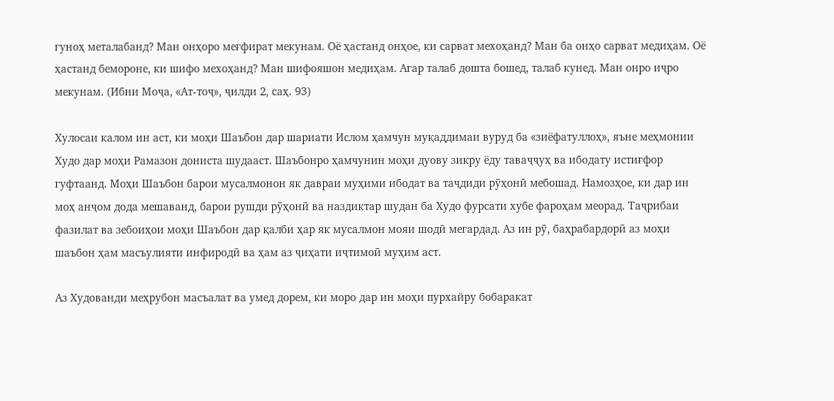гуноҳ металабанд? Ман онҳоро меғфират мекунам. Оё ҳастанд онҳое, ки сарват мехоҳанд? Ман ба онҳо сарват медиҳам. Оё ҳастанд бемороне, ки шифо мехоҳанд? Ман шифояшон медиҳам. Агар талаб дошта бошед, талаб кунед. Ман онро иҷро мекунам. (Ибни Моҷа, «Ат-тоҷ», ҷилди 2, саҳ. 93)

Хулосаи калом ин аст, ки моҳи Шаъбон дар шариати Ислом ҳамчун муқаддимаи вуруд ба «зиёфатуллоҳ», яъне меҳмонии Худо дар моҳи Рамазон дониста шудааст. Шаъбонро ҳамчунин моҳи дуову зикру ёду таваҷҷуҳ ва ибодату истиғфор гуфтаанд. Моҳи Шаъбон барои мусалмонон як давраи муҳими ибодат ва таҷдиди рӯҳонӣ мебошад. Намозҳое, ки дар ин моҳ анҷом дода мешаванд, барои рушди рӯҳонӣ ва наздиктар шудан ба Худо фурсати хубе фароҳам меорад. Таҷрибаи фазилат ва зебоиҳои моҳи Шаъбон дар қалби ҳар як мусалмон мояи шодӣ мегардад. Аз ин рӯ, баҳрабардорӣ аз моҳи шаъбон ҳам масъулияти инфиродӣ ва ҳам аз ҷиҳати иҷтимоӣ муҳим аст.

Аз Худованди меҳрубон масъалат ва умед дорем, ки моро дар ин моҳи пурхайру бобаракат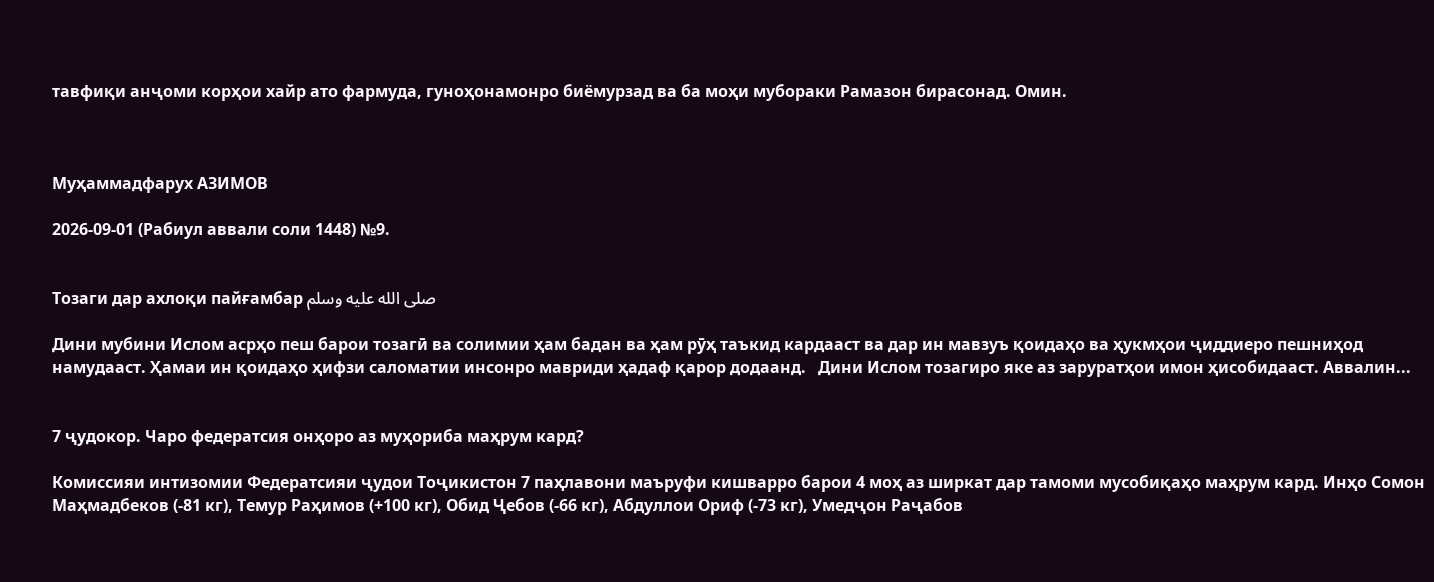тавфиқи анҷоми корҳои хайр ато фармуда, гуноҳонамонро биёмурзад ва ба моҳи мубораки Рамазон бирасонад. Омин.



Муҳаммадфарух АЗИМОВ

2026-09-01 (Рабиул аввали соли 1448) №9.


Тозаги дар ахлоқи пайғамбар صلى الله عليه وسلم

Дини мубини Ислом асрҳо пеш барои тозагӣ ва солимии ҳам бадан ва ҳам рӯҳ таъкид кардааст ва дар ин мавзуъ қоидаҳо ва ҳукмҳои ҷиддиеро пешниҳод намудааст. Ҳамаи ин қоидаҳо ҳифзи саломатии инсонро мавриди ҳадаф қарор додаанд.   Дини Ислом тозагиро яке аз заруратҳои имон ҳисобидааст. Аввалин...


7 ҷудокор. Чаро федератсия онҳоро аз муҳориба маҳрум кард?

Комиссияи интизомии Федератсияи ҷудои Тоҷикистон 7 паҳлавони маъруфи кишварро барои 4 моҳ аз ширкат дар тамоми мусобиқаҳо маҳрум кард. Инҳо Сомон Маҳмадбеков (-81 кг), Темур Раҳимов (+100 кг), Обид Ҷебов (-66 кг), Абдуллои Ориф (-73 кг), Умедҷон Раҷабов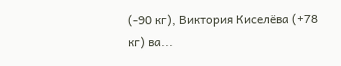(-90 кг), Виктория Киселёва (+78 кг) ва...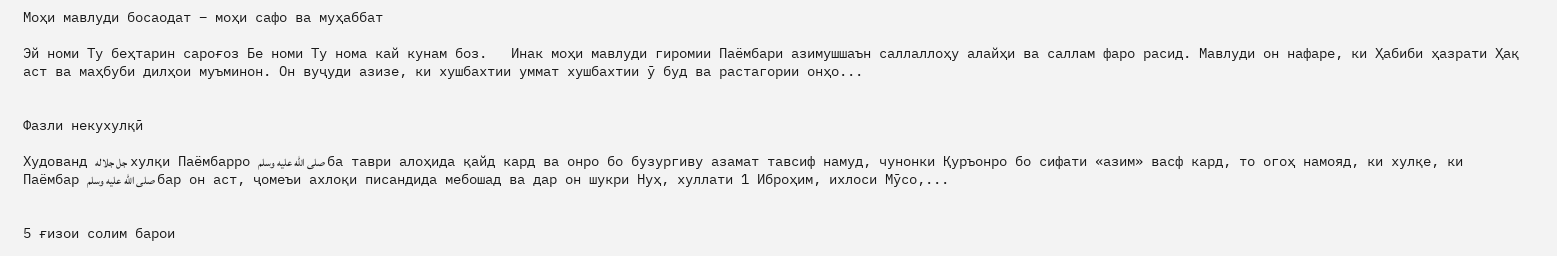Моҳи мавлуди босаодат – моҳи сафо ва муҳаббат

Эй номи Ту беҳтарин сароғоз Бе номи Ту нома кай кунам боз.   Инак моҳи мавлуди гиромии Паёмбари азимушшаън саллаллоҳу алайҳи ва саллам фаро расид. Мавлуди он нафаре, ки Ҳабиби ҳазрати Ҳақ аст ва маҳбуби дилҳои муъминон. Он вуҷуди азизе, ки хушбахтии уммат хушбахтии ӯ буд ва растагории онҳо...


Фазли некухулқӣ

Худованд جل جلاله хулқи Паёмбарро صلى الله عليه وسلم ба таври алоҳида қайд кард ва онро бо бузургиву азамат тавсиф намуд, чунонки Қуръонро бо сифати «азим» васф кард, то огоҳ намояд, ки хулқе, ки Паёмбар صلى الله عليه وسلم бар он аст, ҷомеъи ахлоқи писандида мебошад ва дар он шукри Нуҳ, хуллати 1 Иброҳим, ихлоси Мӯсо,...


5 ғизои солим барои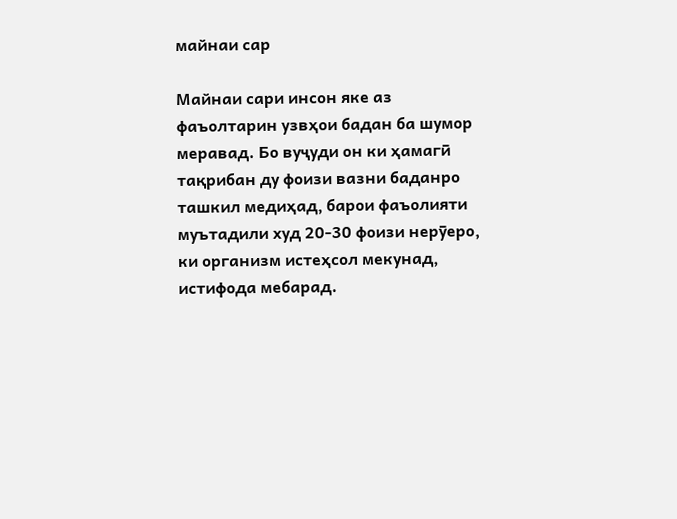майнаи сар

Майнаи сари инсон яке аз фаъолтарин узвҳои бадан ба шумор меравад. Бо вуҷуди он ки ҳамагӣ тақрибан ду фоизи вазни баданро ташкил медиҳад, барои фаъолияти муътадили худ 20-30 фоизи нерӯеро, ки организм истеҳсол мекунад, истифода мебарад.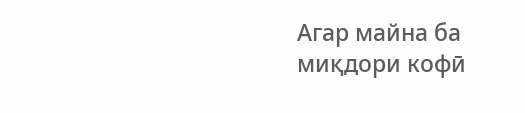Агар майна ба миқдори кофӣ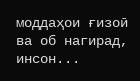моддаҳои ғизоӣ ва об нагирад, инсон...